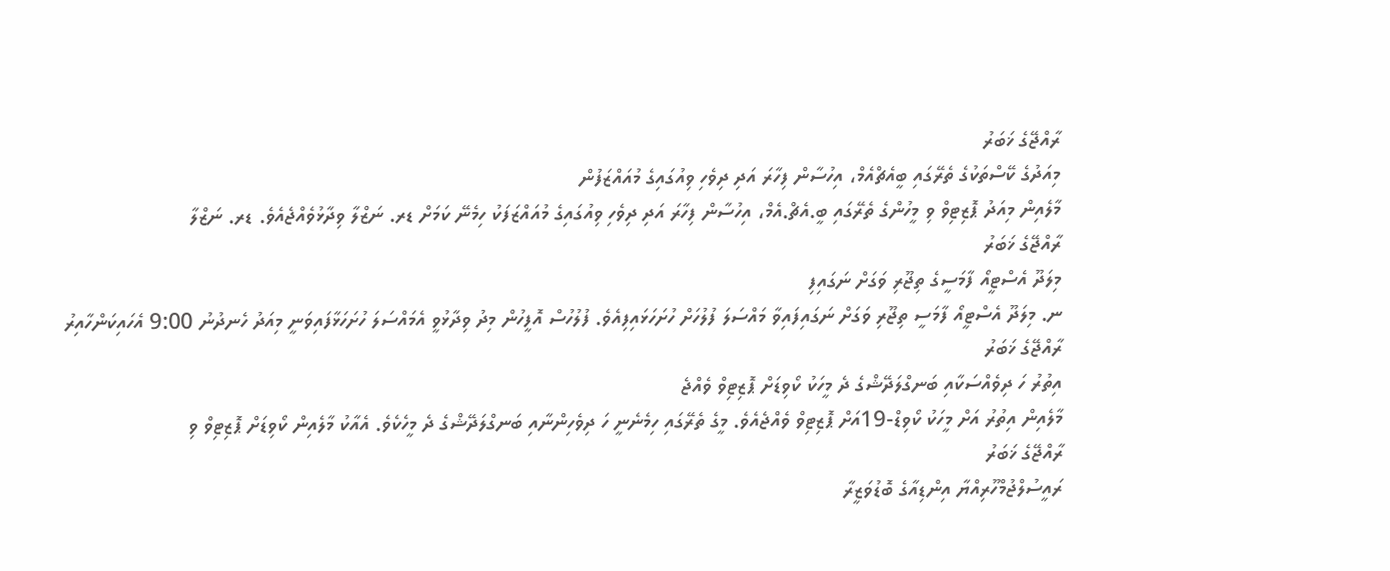ރާއްޖޭގެ ޚަބަރު
މިއަދުގެ ކޭސްތަކުގެ ތެރޭގައި ބީއެޗްއެމް، އިހުސާން ފިހާރަ އަދި ދިވެހި ވިއުގައިގެ މުއައްޒަފުން
މާލެއިން މިއަދު ޕޮޒިޓިވް ވި މީހުންގެ ތެރޭގައި ބީ.އެޗް.އެމް، އިހުސާން ފިހާރަ އަދި ދިވެހި ވިއުގައިގެ މުއައްޒަފަކު ހިމެނޭ ކަމަށް ޑރ. ނަޒްލާ ވިދާޅުވެއްޖެއެވެ. ޑރ. ނަޒްލާ
ރާއްޖޭގެ ޚަބަރު
މިލަދޫ އެސްޓީއޯ ފާމަސީގެ ތިޖޫރި ވަގަށް ނަގައިފި
ނ. މިލަދޫ އެސްޓީއޯ ފާމަސީ ތިޖޫރި ވަގަށް ނަގައިފައިވާ މައްސަލަ ފުލުހަށް ހުށަހަޅައިފިއެވެ. ފުލުހުސް އޮފީހުން މިދު ވިދާޅުވީ އެމައްސަލަ ހުށަހަޅާފައިވަނީ މިއަދު ހެނދުނު 9:00 އެހައިކަންހާއިރު
ރާއްޖޭގެ ޚަބަރު
އިތުރު ހަ ދިވެއްސަކާއި ބަނގްލަދޭޝްގެ ދެ މީހަކު ކޯވިޑަށް ޕޮޒިޓިވް ވެއްޖެ
މާލެއިން އިތުރު އަށް މީހަކު ކޯވިޑް-19އަށް ޕޮޒިޓިވް ވެއްޖެއެވެ. މީގެ ތެރޭގައި ހިމެނެނީ ހަ ދިވެހިންނާއި ބަނގްލަދޭޝްގެ ދެ މީހެކެވެ. އެއާކު މާލެއިން ކޯވިޑަށް ޕޮޒިޓިވް ވި
ރާއްޖޭގެ ޚަބަރު
ރައީސުލްޖުމްހޫރިއްޔާ އިންޑިއާގެ ބޮޑުވަޒީރާ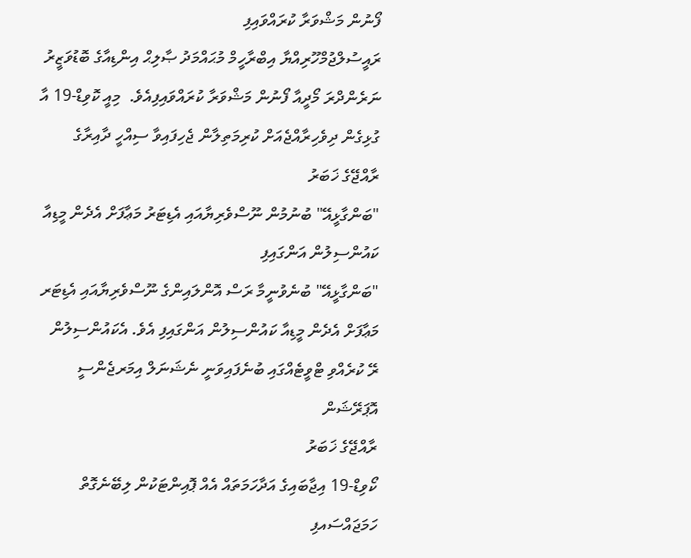ފޯނުން މަޝްވަރާ ކުރައްވައިފި
ރައީސުލްޖުމްހޫރިއްޔާ އިބްރާހީމް މުޙައްމަދު ޞާލިޙް އިންޑިއާގެ ބޮޑުވަޒީރު ނަރެންދްރަ މޯދީއާ ފޯނުން މަޝްވަރާ ކުރައްވައިފިއެވެ.  މިއީ ކޮވިޑް-19 އާ ގުޅިގެން ދިވެހިރާއްޖެއަށް ކުރިމަތިލާން ޖެހިފައިވާ ސިއްހީ ދާއިރާގެ
ރާއްޖޭގެ ޚަބަރު
"ބަންގާޅީއޭ" ބުނުމުން ނޫސްވެރިޔާއައި އެޑިޓަރު މަޢާފަށް އެދެން މީޑިއާ ކައުންސިލުން އަންގައިފި
"ބަންގާޅީއޭ" ބުނެވުނީމާ ރަސް އޮންލައިންގެ ނޫސްވެރިޔާއައި އެޑިޓަރ މަޢާފަށް އެދެން މީޑިއާ ކައުންސިލުން އަންގައިފި އެވެ. އެކައުންސިލުން ރޭ ކުރެއްވި ޓްވީޓެއްގައި ބުނެފައިވަނީ ނެޝަނަލް އިމަރޖެންސީ އޮޕަރޭޝަން
ރާއްޖޭގެ ޚަބަރު
ކޯވިޑް-19 އިޖާބައިގެ އަދާހަމަތައް އެއް ޕޮއިންޓަކުން ލިބޭނެގޮތް ހަމަޖައްސައފި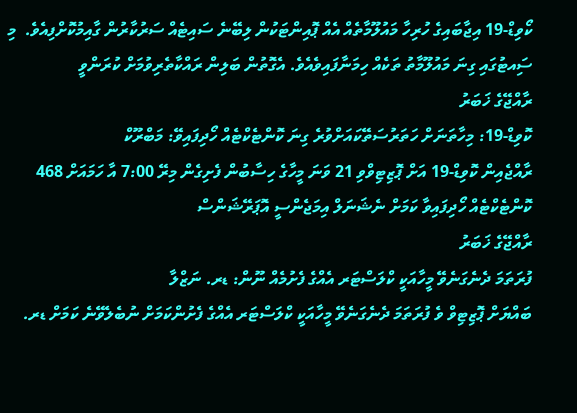ކޯވިޑް-19 އިޖާބައިގެ ހުރިހާ މައުލޫމާތެއް އެއް ޕޮއިންޓަކުން ލިބޭނެ ސައިޓެއް ސަރުކާރުން ގާއިމުކޮށްފިއެވެ.  މި ސަިއޓުގައި ގިނަ މައުލޫމާތު ތަކެއް ހިމަނާފައިވެއެވެ. އެގޮތުން ބަލިން ރައްކާތެރިވުމަށް ކުރަންވީ
ރާއްޖޭގެ ޚަބަރު
ކޮވިޑް-19: މިހާތަނަށް ހަތަރުސަތޭކައަށްވުރެ ގިނަ ކޮންޓެކްޓެއް ހޯދިފައިވޭ: މަބްރޫކް
ރާއްޖެއިން ކޮވިޑް-19 އަށް ޕޮޒިޓިވްވި 21 ވަނަ މީހާގެ ހިސާބުން ފެށިގެން މިރޭ 7:00 އާ ހަމައަށް 468 ކޮންޓެކްޓެއް ހޯދިފައިވާ ކަމަށް ނެޝަނަލް އިމަޖެންސީ އޮޕަރޭޝަންސް
ރާއްޖޭގެ ޚަބަރު
ފުރަތަމަ ދެނެގަނެވޭ މީހާއަކީ ކްލަސްޓަރ އެއްގެ ފެށުމެއް ނޫން: ޑރ. ނަޒްލާ
ބައްޔަށް ޕޮޒިޓިވް ވެ ފުރަތަމަ ދެނެގަނެވޭ މީހާއަކީ ކްލަސްޓަރ އެއްގެ ފެށުންކަމަށް ނުބެލެވޭނެ ކަމަށް ޑރ.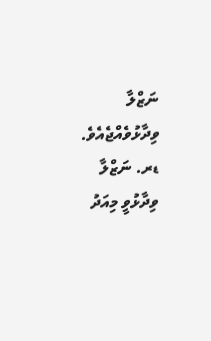ނަޒްލާ ވިދާޅުވެއްޖެއެވެ. ޑރ. ނަޒްލާ ވިދާޅުވީ މިއަދު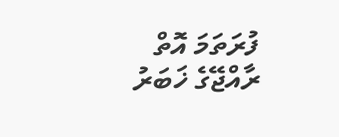ފުރަތަމަ އޮތް
ރާއްޖޭގެ ޚަބަރު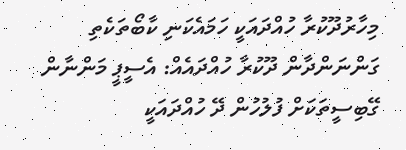މިހާރުދޫކުރާ ހުއްދައަކީ ހަމައެކަނި ކާބޯތަކެތި ގަންނަންދާން ދޫކުރާ ހުއްދައެއް: އެސީޕީ މަންނާން
ގޭބިސީތަކަށް ފުލުހުން ދޭ ހުއްދައަކީ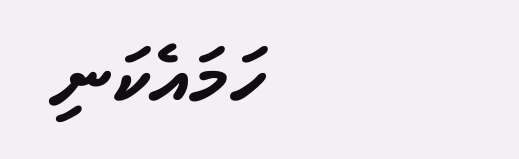ހަމައެކަނި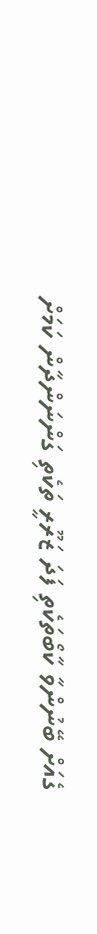ގެއަށް ބޭނުންވާ ކާބޯތަކެތި ފަދަ ޒަރޫރީ ތަކެތި ގަންނަންދާން ކަމަށް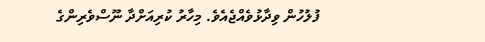ފުލުހުން ވިދާޅުވެއްޖެއެވެ. މިހާރު ކުރިއަށްދާ ނޫސްވެރިންގެ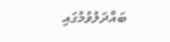ބައްދަލުވުމުގައި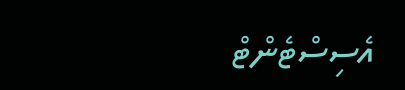އެސިސްޓެންޓް